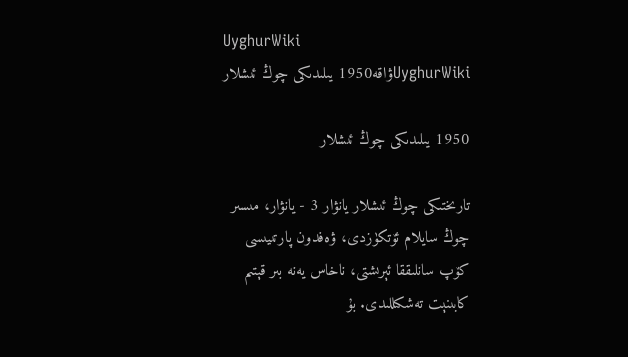UyghurWiki
UyghurWikiۋاقە1950 يىلىدىكى چوڭ ئىشلار

1950 يىلىدىكى چوڭ ئىشلار

تارىختىكى چوڭ ئىشلار يانۋار 3 - يانۋار، مىسىر چوڭ سايلام ئۆتكۈزدى، ۋەفدون پارتىيىسى كۆپ سانلىققا ئېرىشتى، ناخاس يەنە بىر قېتىم كابىنېت تەشكىللىدى. بۇ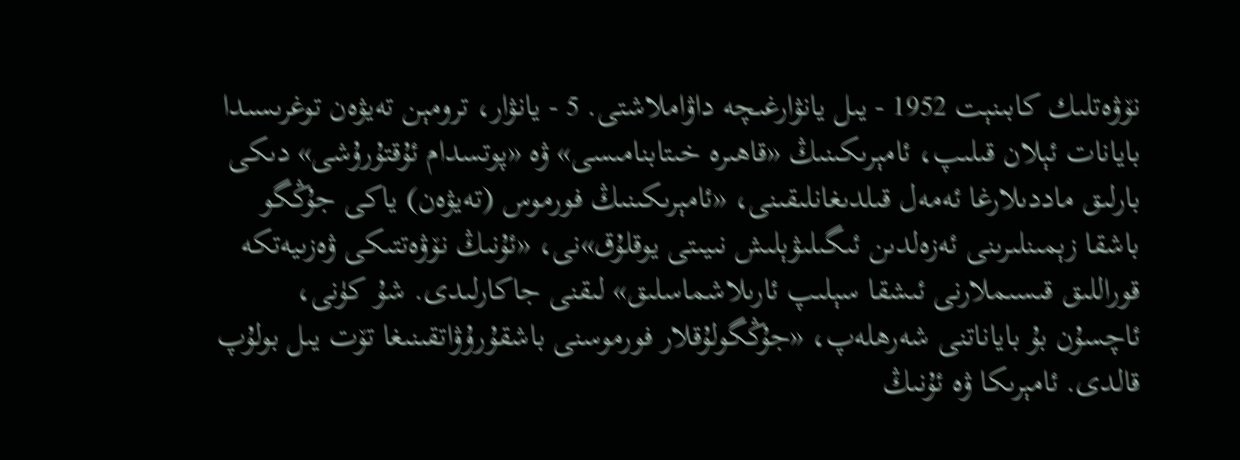نۆۋەتلىك كابىنېت 1952 - يىل يانۋارغىچە داۋاملاشتى. 5 - يانۋار، ترومېن تەيۋەن توغرىسىدا بايانات ئېلان قىلىپ، ئامېرىكىنىڭ «قاھىرە خىتابنامىسى» ۋە «پوتسدام ئۇقتۇرۇشى» دىكى بارلىق ماددىلارغا ئەمەل قىلدىغانلىقىنى، «ئامېرىكىنىڭ فورموس (تەيۋەن) ياكى جۇڭگو باشقا زېمىنلىرىنى ئەزەلدىن ئىگىلىۋېلىش نىيىتى يوقلۇق»نى، «ئۇنىڭ نۆۋەتتىكى ۋەزىيەتكە قوراللىق قىسىملارنى ئىشقا سېلىپ ئارىلاشماسلىق» لىقنى جاكارلىدى. شۇ كۈنى، ئاچسۇن بۇ باياناتنى شەرھلەپ، «جۇڭگولۇقلار فورموسنى باشقۇرۇۋاتقىنىغا تۆت يىل بولۇپ قالدى. ئامېرىكا ۋە ئۇنىڭ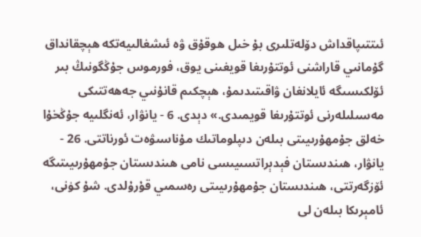ئىتتىپاقداش دۆلەتلىرى بۇ خىل ھوقۇق ۋە ئىشغالىيەتكە ھېچقانداق گۇمانىي قاراشنى ئوتتۇرىغا قويغىنى يوق، فورموس جۇڭگونىڭ بىر ئۆلكىسىگە ئايلانغان ۋاقىتىدىمۇ، ھېچكىم قانۇنىي جەھەتتىكى مەسىلىلەرنى ئوتتۇرىغا قويمىدى.» دېدى. 6 - يانۋار، ئەنگلىيە جۇڭخۇا خەلق جۇمھۇرىيىتى بىلەن دىپلوماتىك مۇناسىۋەت ئورناتتى. 26 - يانۋار، ھىندىستان فېدېراتسىيىسى نامى ھىندىستان جۇمھۇرىيىتىگە ئۆزگەرتتى، ھىندىستان جۇمھۇرىيىتى رەسمىي قۇرۇلدى. شۇ كۈنى، ئامېرىكا بىلەن لى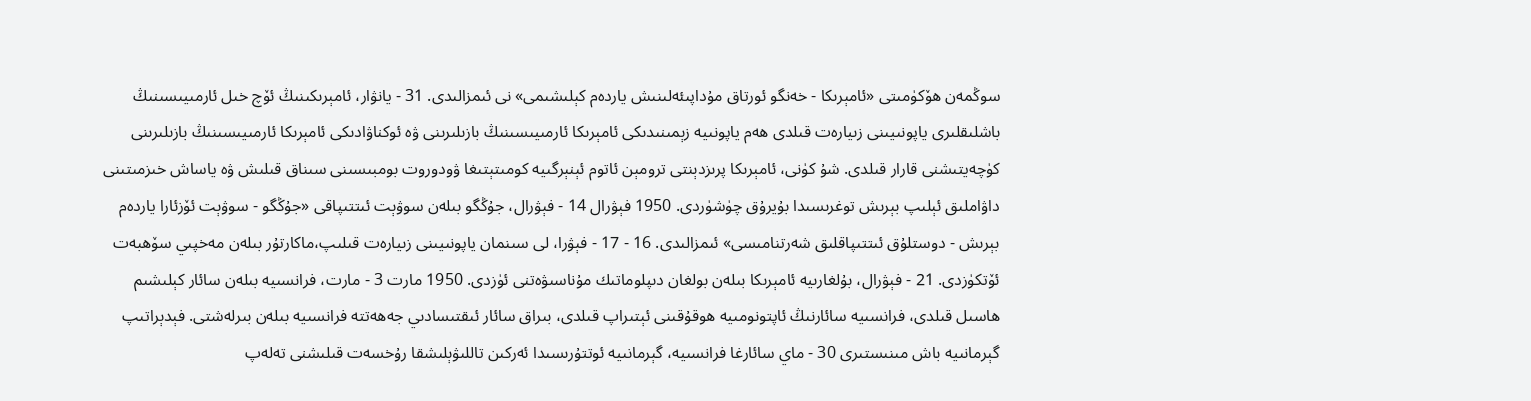سوڭمەن ھۆكۈمىتى «ئامېرىكا - خەنگو ئورتاق مۇداپىئەلىنىش ياردەم كېلىشىمى» نى ئىمزالىدى. 31 - يانۋار، ئامېرىكىنىڭ ئۆچ خىل ئارمىيىسىنىڭ باشلىقلىرى ياپونىيىنى زىيارەت قىلدى ھەم ياپونىيە زېمىنىدىكى ئامېرىكا ئارمىيىسىنىڭ بازىلىرىنى ۋە ئوكناۋادىكى ئامېرىكا ئارمىيىسىنىڭ بازىلىرىنى كۈچەيتىشنى قارار قىلدى. شۇ كۈنى، ئامېرىكا پرىزدېنتى ترومېن ئاتوم ئېنېرگىيە كومىتېتىغا ۋودوروت بومبىسىنى سىناق قىلىش ۋە ياساش خىزمىتىنى داۋاملىق ئېلىپ بېرىش توغرىسىدا بۇيرۇق چۈشۈردى. 1950 فېۋرال 14 - فېۋرال، جۇڭگو بىلەن سوۋېت ئىتتىپاقى «جۇڭگو - سوۋېت ئۆزئارا ياردەم بېرىش - دوستلۇق ئىتتىپاقلىق شەرتنامىسى» ئىمزالىدى. 16 - 17 - فېۋرا، لى سىنمان ياپونىيىنى زىيارەت قىلىپ،ماكارتۇر بىلەن مەخپىي سۆھبەت ئۆتكۈزدى. 21 - فېۋرال، بۇلغارىيە ئامېرىكا بىلەن بولغان دىپلوماتىك مۇناسىۋەتنى ئۈزدى. 1950 مارت 3 - مارت، فرانسىيە بىلەن سائار كېلىشىم ھاسىل قىلدى، فرانسىيە سائارنىڭ ئاپتونومىيە ھوقۇقىنى ئېتىراپ قىلدى، بىراق سائار ئىقتىسادىي جەھەتتە فرانسىيە بىلەن بىرلەشتى. فېدېراتىپ گېرمانىيە باش مىنىستىرى 30 - ماي سائارغا فرانسىيە، گېرمانىيە ئوتتۇرىسىدا ئەركىن تاللىۋېلىشقا رۇخسەت قىلىشنى تەلەپ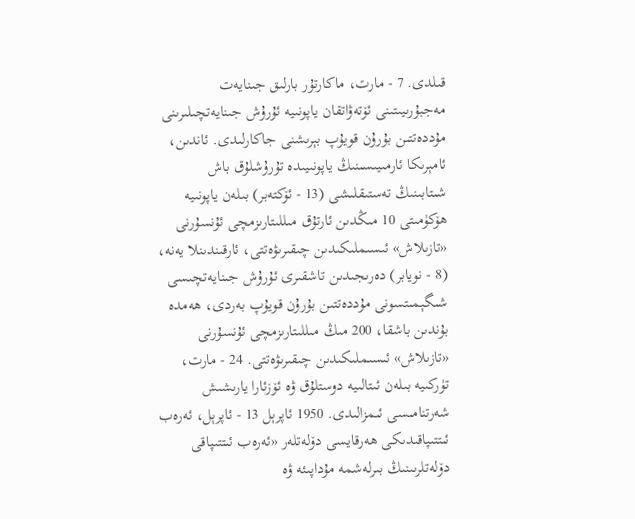قىلدى. 7 - مارت، ماكارتۇر بارلىق جىنايەت مەجبۇرىيىتىنى ئۆتەۋاتقان ياپونىيە ئۇرۇش جىنايەتچىلىرىنى مۇددەتتىن بۇرۇن قويۇپ بېرىشنى جاكارلىدى. ئاندىن، ئامېرىكا ئارمىيىسىنىڭ ياپونىيىدە تۇرۇشلۇق باش شىتابىنىڭ تەستىقلىشى (13 - ئۆكتەبر) بىلەن ياپونىيە ھۆكۈمىتى 10 مىڭدىن ئارتۇق مىللىتارىزمچى ئۇنسۇرنى «تازىلاش» ئىسىملىكىدىن چىقىرىۋەتتى، ئارقىندىنلا يەنە، (8 - نويابر) دەرىجىدىن تاشقىرى ئۇرۇش جىنايەتچىسى شىگېمىتسونى مۇددەتتىن بۇرۇن قويۇپ بەردى، ھەمدە بۇندىن باشقا، 200 مىڭ مىللىتارىزمچى ئۇنسۇرنى «تازىلاش» ئىسىملىكىدىن چىقىرىۋەتتى. 24 - مارت، تۈركىيە بىلەن ئىتالىيە دوستلۇق ۋە ئۆزئارا يارىشىش شەرتنامىسى ئىمزالىدى. 1950 ئاپرېل 13 - ئاپرېل، ئەرەب ئىتتىپاقىدىكى ھەرقايسى دۆلەتلەر «ئەرەب ئىتتىپاقى دۆلەتلرىىنىڭ بىرلەشمە مۇداپىئە ۋە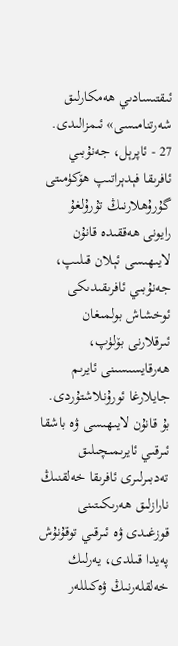ئىقتىسادىي ھەمكارلىق شەرتنامىسى» ئىمزالىدى. 27 - ئاپرېل، جەنۇبىي ئافرىقا فېدېراتىپ ھۆكۈمىتى گۇرۇھلارنىڭ تۇرۇلغۇ رايونى ھەققىدە قانۇن لايىھىسى ئېلان قىلىپ، جەنۇبىي ئافرىقىدىكى ئوخشاش بولمىغان ئىرقلارنى بۆلۈپ، ھەرقايسىسىنى ئايرىم جايلارغا ئورۇنلاشتۇردى. بۇ قانۇن لايىھىسى ۋە باشقا ئىرقىي ئايرىمىچىلىق تەدبىرلىرى ئافرىقا خەلقنىڭ نارازلىق ھەرىكىتىنى قوزغىدى ۋە ئىرقىي توقۇنۇش پەيدا قىلدى، يەرلىك خەلقلەرنىڭ ۋەكىللەر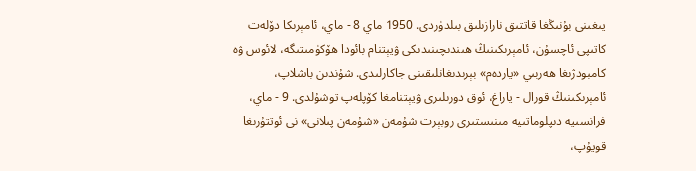يىغىنى بۇنىڭغا قاتتىق نارازىلىق بىلدۈردى. 1950 ماي 8 - ماي، ئامېرىكا دۆلەت كاتىپى ئاچسۇن، ئامېرىكىنىڭ ھىندىچىنىدىكى ۋيېتنام بائودا ھۆكۈمىتىگە، لائوس ۋە كامبودژىغا ھەربىي «ياردەم» بېرىدىغانلىقىنى جاكارلىدى. شۇندىن باشلاپ، ئامېرىكىنىڭ قورال - ياراغ، ئوق دورىلىرى ۋيېتنامغا كۆپلەپ توشۇلدى. 9 - ماي، فرانسىيە دىپلوماتىيە مىنىستىرى روبېرت شۇمەن «شۇمەن پىلانى» نى ئوتتۇرىغا قويۇپ،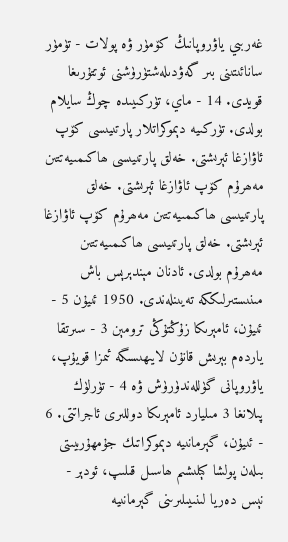غەربىي ياۋروپانىڭ كۆمۈر ۋە پولات - تۈمۈر سانائىتىنى بىر گەۋدىلەشتۈرۈشنى ئوتتۇرىغا قويدى. 14 - ماي، تۈركىيىدە چوڭ سايلام بولدى. تۈركىيە دېموكراتلار پارتىيىسى كۆپ ئاۋازغا ئېرىشتى. خەلق پارتىيىسى ھاكىمىيەتتىن مەھرۇم كۆپ ئاۋازغا ئېرىشتى. خەلق پارتىيىسى ھاكىمىيەتتىن مەھرۇم كۆپ ئاۋازغا ئېرىشتى. خەلق پارتىيىسى ھاكىمىيەتتىن مەھرۇم بولدى. ئادنان مېندېرېس باش مىنىستىرلىككە تەيىنلەندى. 1950 ئىيۇن 5 - ئىيۇن، ئامېرىكا زۇڭتۇڭى ترومېن 3 - سىرتقا ياردەم بېرىش قانۇن لايىھىسىگە ئىمزا قويۇپ، ياۋروپانى گۈللەندۈرۈش ۋە 4 - تۈرلۈك پىلانغا 3 مىليارد ئامېرىكا دوللىرى ئاجراتتى. 6 - ئىيۇن، گېرمانىيە دېموكراتىك جۇمھۇرىيىتى بىلەن پولشا كېلىشىم ھاسىل قىلىپ، ئودېر - نېس دەريا لىنىيىلىرىنى گېرمانىيە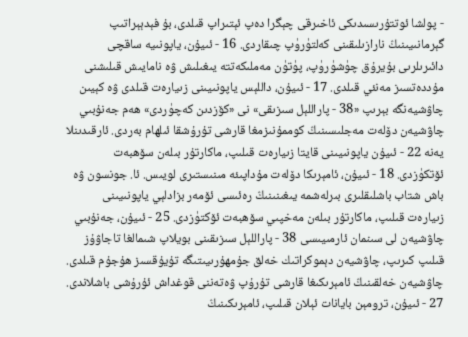- پولشا ئوتتۇرىسىدىكى ئاخىرقى چېگرا دەپ ئېتىراپ قىلدى، بۇ فېدېېراتىپ گېرمانىيىنىڭ نارازىلىقىنى كەلتۈرۈپ چىقاردى. 16 - ئىيۇن، ياپونىيە ساقچى دائىرىلرىى بۇيرۇق چۈشۈرۈپ، پۈتۈن مەملىكەتتە يىغىلىش ۋە نامايىش قىلىشنى مۇددەتسىز مەنئي قىلدى. 17 - ئىيۇن، داللېس ياپونىيىنى زىيارەت قىلدى ۋە كېيىن چاۋشيەنگە بېرىپ «38 - پاراللېل سىزىقى» نى «كۆزدىن كەچۈردى» ھەم جەنۇبىي چاۋشيەن دۆلەت مەجلىسىنىڭ كوممۇنىزمغا قارشى تۇرۇشقا ئىلھام بەردى. ئارقىدىنلا يەنە 22 - ئىيۇن ياپونىيىنى قايتا زىيارەت قىلىپ، ماكارتۇر بىلەن سۆھبەت ئۆتكۈزدى. 18 - ئىيۇن، ئامېرىكا دۆلەت مۇداپىئە مىنىستىرى لويىس. ئا. جونسون ۋە باش شتاب باشلىقلىرى بىرلەشمە يىغىنىنىڭ رەئىسى ئۆمەر بزادلېي ياپونىيىنى زىيارەت قىلىپ، ماكارتۇر بىلەن مەخپىي سۆھبەت ئۆكتۈزدى. 25 - ئىيۇن، جەنۇبىي چاۋشيەن لى سىنمان ئارمىيىسى 38 - پاراللېل سىزىقىنى بويلاپ شىمالغا تاجاۋۇز قىلىپ كىرىپ، چاۋشيەن دېموكراتىك خەلق جۇمھۇرىيىتىگە تۇيۇقسىز ھۇجۇم قىلدى. چاۋشيەن خەلقىنىڭ ئامېرىكىغا قارشى تۇرۇپ ۋەتەننى قوغداش ئۇرۇشى باشلاندى. 27 - ئىيۇن، ترومېن بايانات ئېلان قىلىپ، ئامېرىكىنىڭ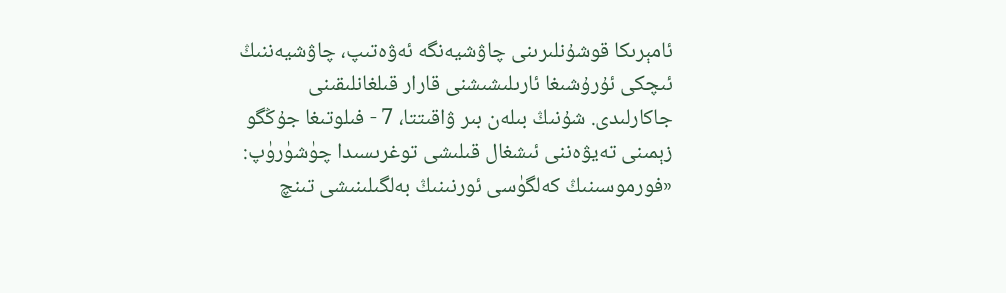ئامېرىكا قوشۇنلىرىنى چاۋشيەنگە ئەۋەتىپ، چاۋشيەننىڭ ئىچكى ئۇرۇشىغا ئارىلىشىشنى قارار قىلغانلىقىنى جاكارلىدى. شۇنىڭ بىلەن بىر ۋاقىتتا، 7 - فىلوتىغا جۇڭگو زېمىنى تەيۋەننى ئىشغال قىلىشى توغرىسىدا چۈشۈرۈپ: «فورموسىنىڭ كەلگۈسى ئورنىنىڭ بەلگىلىنىشى تىنچ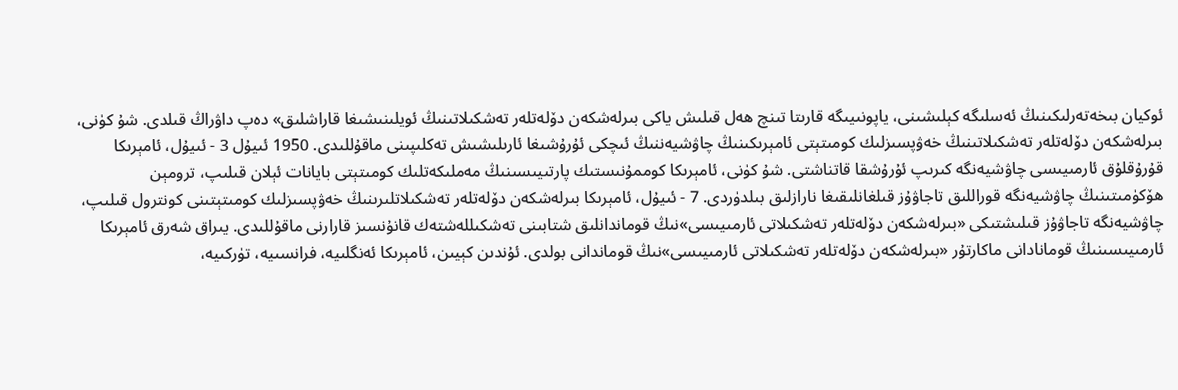ئوكيان بىخەتەرلىكىنىڭ ئەسلىگە كېلىشىنى، ياپونىيىگە قارىتا تىنچ ھەل قىلىش ياكى بىرلەشكەن دۆلەتلەر تەشكىلاتىنىڭ ئويلىنىشىغا قاراشلىق» دەپ داۋراڭ قىلدى. شۇ كۈنى، بىرلەشكەن دۆلەتلەر تەشكىلاتىنىڭ خەۋپسىزلىك كومىتېتى ئامېرىكىنىڭ چاۋشيەننىڭ ئىچكى ئۇرۇشىغا ئارىلىشىش تەكلىپىنى ماقۇللىدى. 1950 ئىيۇل 3 - ئىيۇل، ئامېرىكا قۇرۇقلۇق ئارمىيىسى چاۋشيەنگە كىرىپ ئۇرۇشقا قاتناشتى. شۇ كۈنى، ئامېرىكا كوممۇنىستىك پارتىيىسىنىڭ مەملىكەتلىك كومىتېتى بايانات ئېلان قىلىپ، ترومېن ھۆكۈمىتىنىڭ چاۋشيەنگە قوراللىق تاجاۋۇز قىلغانلىقىغا نارازلىق بىلدۈردى. 7 - ئىيۇل، ئامېرىكا بىرلەشكەن دۆلەتلەر تەشكىلاتلىرىنىڭ خەۋپسىزلىك كومىتېتىنى كونترول قىلىپ، چاۋشيەنگە تاجاۋۇز قىلىشتىكى «بىرلەشكەن دۆلەتلەر تەشكىلاتى ئارمىيىسى»نىڭ قوماندانلىق شتابىنى تەشكىللەشتەك قانۇنسىز قارارنى ماقۇللىدى. يىراق شەرق ئامېرىكا ئارمىيىسىنىڭ قومانادانى ماكارتۇر «بىرلەشكەن دۆلەتلەر تەشكىلاتى ئارمىيىسى»نىڭ قوماندانى بولدى. ئۇندىن كېيىن، ئامېرىكا ئەنگلىيە، فرانسىيە، تۈركىيە،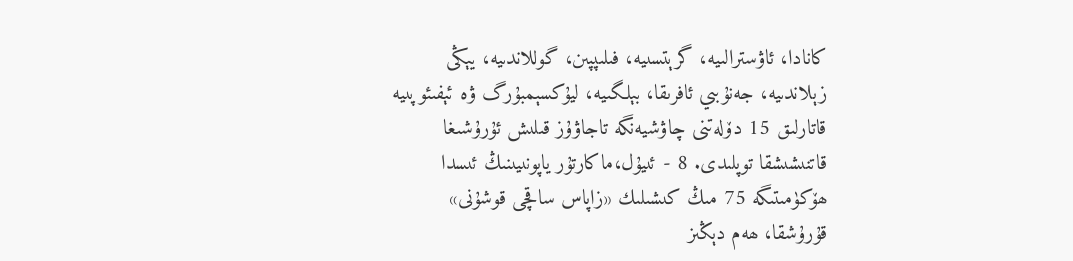كانادا، ئاۋسترالىيە، گرېتسىيە، فىلىپپىن، گوللاندىيە، يېڭى زېلاندىيە، جەنۇبىي ئافرىقا، بېلگىيە، ليۇكسېمبۇرگ ۋە ئېفىئوپىيە قاتارلىق 15 دۆلەتنى چاۋشيەنگە تاجاۋۇز قىلىش ئۇرۇشىغا قاتنىشىشقا توپلىدى. 8 - ئىيۇل،ماكارتۇر ياپونىيىنىڭ ئىسدا ھۆكۈمىتىگە 75 مىڭ كىشىلىك «زاپاس ساقچى قوشۇنى» قۇرۇشقا، ھەم دېڭىز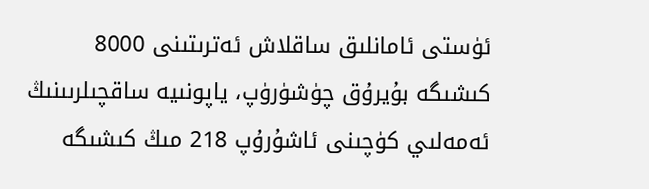ئۈستى ئامانلىق ساقلاش ئەترىتىنى 8000 كىشىگە بۇيرۇق چۈشۈرۈپ، ياپونىيە ساقچىلرىىنىڭ ئەمەلىي كۈچىنى ئاشۇرۇپ 218 مىڭ كىشىگە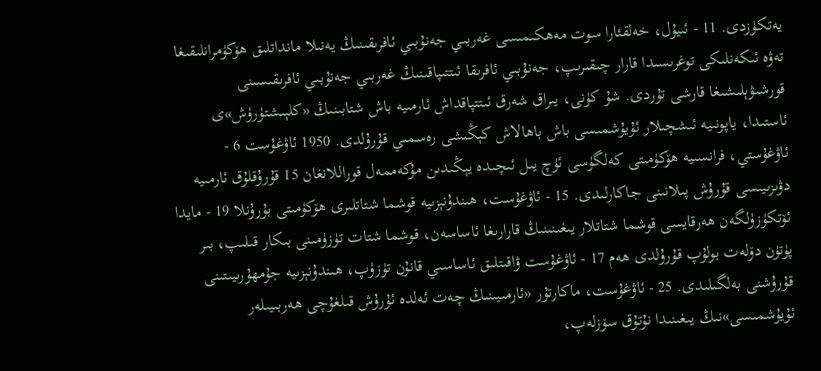يەتكۈزدى. 11 - ئىيۇل، خەلقئارا سوت مەھكىمىسى غەربىي جەنۇبىي ئافرىقىنىڭ يەنىلا مانداتلىق ھۆكۈمرانلىقىغا تەۋە ئىكەنلىكى توغرىسىدا قارار چىقىرىپ، جەنۇبىي ئافرىقا ئىتتىپاقىنىڭ غەربىي جەنۇبىي ئافرىقىسىنى قورشىۋېلىشىغا قارشى تۇردى. شۇ كۈنى، يىراق شەرق ئىتتپاقداش ئارمىيە باش شتابىنىڭ «كلېىشتۈرۈش»ى ئاستىدا، ياپونىيە ئىشچىلار ئۇيۇشمىسى باش باھالاش كېڭىشى رەسمىي قۇرۇلدى. 1950 ئاۋغۇست 6 - ئاۋغۇستي، فرانسىيە ھۆكۈمىتى كەلگۈسى ئۈچ يىل ئىچىدە يېڭىدىن مۇكەممەل قوراللانغان 15 قۇرۇقلۇق ئارمىيە دۋىزىيىسى قۇرۇش پىلانىنى جاكارلىدى. 15 - ئاۋغۇست، ھىندۇنېزىيە قوشما شتاتلىرى ھۆكۈمىتى بۇرۇنلا 19 - مايدا ئۆتكۈزۈلگەن ھەرقايسى قوشما شتاتلار يىغىنىنىڭ قارارىغا ئاساسەن، قوشما شتات تۈزۈمىنى بىكار قىلىپ، بىر پۈتۈن دۆلەت بولۇپ قۇرۇلدى ھەم 17 - ئاۋغۇست ۋاقىتلىق ئاساسىي قانۇن تۈزۈپ، ھىندۇنېزىيە جۇمھۇرىيىتىنى قۇرۇشنى بەلگىلىدى. 25 - ئاۋغۇست، ماكارتۇر «ئارمىيىنىڭ چەت ئەلدە ئۇرۇش قىلغۇچى ھەربىيىلەر ئۇيۇشمىسى»نىڭ يىغىنىدا نۇتۇق سۆزلەپ،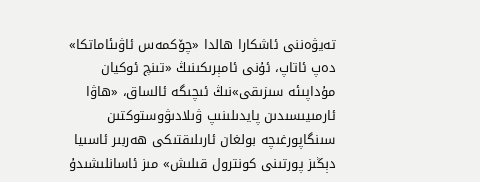تەيۋەننى ئاشكارا ھالدا «چۆكمەس ئاۋىئاماتكا» دەپ ئاتاپ، ئۇنى ئامېرىكىنىڭ «تىنچ ئوكيان مۇداپىئە سىزىقى»نىڭ ئىچىگە ئالساق، «ھاۋا ئارمىيىسىدىن پايدىلىنىپ ۋىلادىۋوستوكتىن سىنگاپورغىچە بولغان ئارىلىقتىكى ھەربىر ئاسىيا دېڭىز پورتىنى كونترول قىلىش» مىز ئاسانلىشىدۇ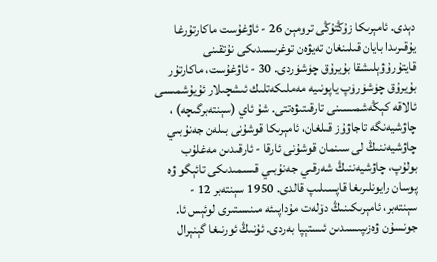دېدى. ئامېرىكا زۇڭتۇڭى ترومېن 26 - ئاۋغۇست ماكارتۇرغا يۇقىرىدا بايان قىلىنغان تەيۋەن توغرىسىدىكى نۇتقىنى قايتۇرۇۋېلىشقا بۇيرۇق چۈشۈردى. 30 - ئاۋغۇست، ماكارتۇر بۇيرۇق چۈشۈرۈپ ياپونىيە مەملىكەتلىك ئىشچىلار ئۇيۇشمىسى ئالاقە كېڭەشمىسىنى تارقىتىۋەتتى. شۇ ئاي (سېنتەبرگىچە) ، چاۋشيەنگە تاجاۋۇز قىلغان، ئامېرىكا قوشۇنى بىلەن جەنۇبىي چاۋشيەننىڭ لى سىنمان قوشۇنى ئارقا - ئارقىدىن مەغلۇب بولۇپ، چاۋشيەننىڭ شەرقىي جەنۇبىي قىسمىدىكى تائېگو ۋە پوسان رايونلىرىغا قاپسىلىپ قالدى. 1950 سېنتەبر 12 - سېنتەبر، ئامېرىكىنىڭ دۆلەت مۇداپىئە مىنىستىرى لوئېس ئا. جونسۇن ۋەزىپىسىدىن ئىستېپا بەردى. ئۇنىڭ ئورنىغا گېنېرال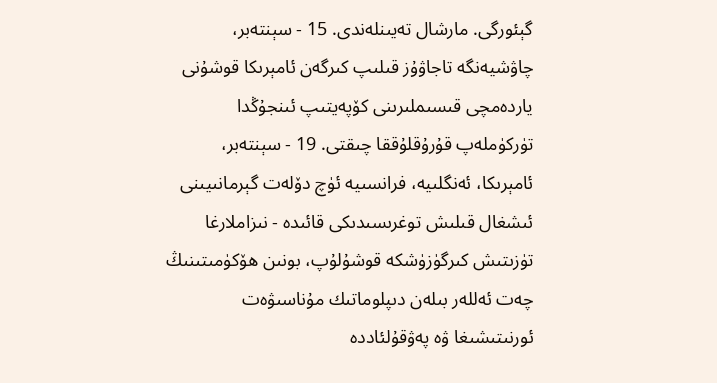گېئورگى. مارشال تەيىنلەندى. 15 - سېنتەبر، چاۋشيەنگە تاجاۋۇز قىلىپ كىرگەن ئامېرىكا قوشۇنى ياردەمچى قىسىملىرىنى كۆپەيتىپ ئىنجۇڭدا تۈركۈملەپ قۇرۇقلۇققا چىقتى. 19 - سېنتەبر، ئامېرىكا، ئەنگلىيە، فرانسىيە ئۈچ دۆلەت گېرمانىيىنى ئىشغال قىلىش توغرىسىدىكى قائىدە - نىزاملارغا تۈزىتىش كىرگۈزۈشكە قوشۇلۇپ، بونىن ھۆكۈمىتىنىڭ چەت ئەللەر بىلەن دىپلوماتىك مۇناسىۋەت ئورنىتىشىغا ۋە پەۋقۇلئاددە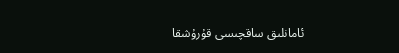ئامانلىق ساقچىسى قۇرۇشقا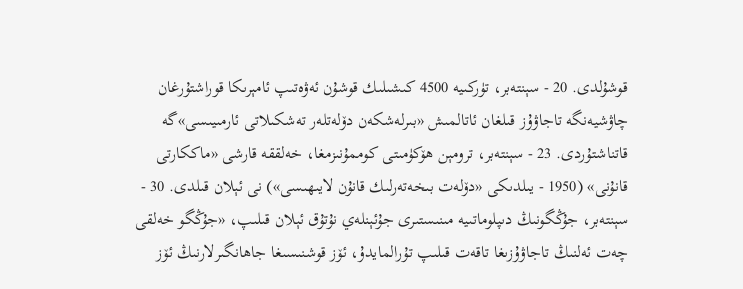قوشۇلدى. 20 - سېنتەبر، تۈركىيە 4500 كىشىلىك قوشۇن ئەۋەتىپ ئامېرىكا قوراشتۇرغان چاۋشيەنگە تاجاۋۇز قىلغان ئاتالمىش «بىرلەشكەن دۆلەتلەر تەشكىلاتى ئارمىيىسى»گە قاتناشتۇردى. 23 - سېنتەبر، ترومېن ھۆكۈمىتى كوممۇنىزمغا، خەلققە قارشى «ماككارتى قانۇنى» (1950 - يىلدىكى «دۆلەت بىخەتەرلىك قانۇن لايىھىسى») نى ئېلان قىلدى. 30 - سېنتەبر، جۇڭگونىڭ دىپلوماتىيە مىنىستىرى جۇئېنلەي نۇتۇق ئېلان قىلىپ، «جۇڭگو خەلقى چەت ئەلنىڭ تاجاۋۇزىغا تاقەت قىلىپ تۇرالمايدۇ، ئۆز قوشنىسىغا جاھانگىرلارنىڭ ئۆز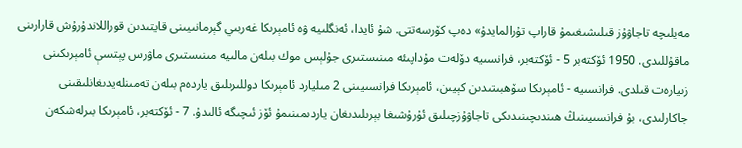مەيلىچە تاجاۋۇز قىلىشىغىمۇ قاراپ تۇرالمايدۇ» دەپ كۆرسەتتى. شۇ ئايدا، ئەنگلىيە ۋە ئامېرىكا غەربىي گېرمانىيىنى قايتىدىن قوراللاندۇرۇش قارارىنى ماقۇللىدى. 1950 ئۆكتەبر 5 - ئۆكتەبر، فرانسىيە دۆلەت مۇداپىئە مىنىستىرى جۇلېس موك بىلەن مالىيە مىنىستىرى ماۋرس پېتسې ئامېرىكىنى زىيارەت قىلدى. فرانسىيە - ئامېرىكا سۆھبىتىدىن كېيىن، ئامېرىكا فرانسىيىنى 2 مىليارد ئامېرىكا دوللىرىلىق ياردەم بىلەن تەمىنلەيدىغانلىقىنى جاكارلىدى، بۇ فرانسىيىنىڭ ھىندىچىنىدىكى تاجاۋۇزچىلىق ئۇرۇشىغا بېرىلىدىغان ياردىمىنىمۇ ئۆز ئىچىگە ئالىدۇ. 7 - ئۆكتەبر، ئامېرىكا بىرلەشكەن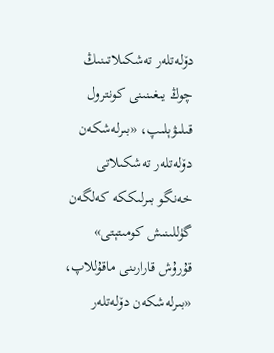دۆلەتلەر تەشكىلاتىنىڭ چوڭ يىغىنىنى كونترول قىلىۋېلىپ، «بىرلەشكەن دۆلەتلەر تەشكىلاتى خەنگو بىرلىككە كەلگەن گۈللىنىش كومىتېتى» قۇرۇش قارارىنى ماقۇللاپ، «بىرلەشكەن دۆلەتلەر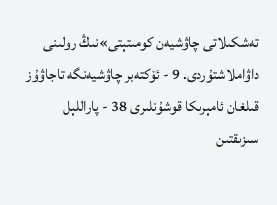تەشكىلاتى چاۋشيەن كومىتېتى»نىڭ رولىنى داۋاملاشتۇردى. 9 - ئۆكتەبر چاۋشيەنگە تاجاۋۇز قىلغان ئامېرىكا قوشۇنلىرى 38 - پاراللېل سىزىقتىن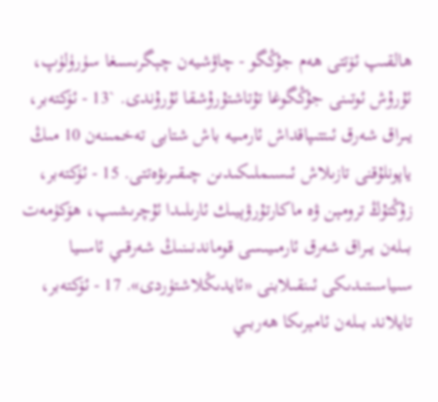ھالقىپ ئۆتتى ھەم جۇڭگو - چاۋشيەن چېگرىسىغا سۈرۈلۈپ، ئۇرۇش ئوتىنى جۇڭگوغا تۇتاشتۇرۇشقا ئۇرۇندى. `13 - ئۆكتەبر، يىراق شەرق ئىتتىپاقداش ئارمىيە باش شتابى تەخمىنەن 10 مىڭ ياپونلۇقنى تازىلاش ئىسىملىكىدىن چىقىرىۋەتتى. 15 - ئۆكتەبر، زۇڭتۇڭ ترومېن ۋە ماكارتۇرۋېيىك ئارىلىدا ئۇچرىشىپ، ھۆكۈمەت بىلەن يىراق شەرق ئارمىيىسى قوماندنىنىڭ شەرقىي ئاسىيا سىياسىتىدىكى ئىنقىلابنى «ئايدىڭلاشتۈردى». 17 - ئۆكتەبر، تايلاند بىلەن ئامېرىكا ھەربىي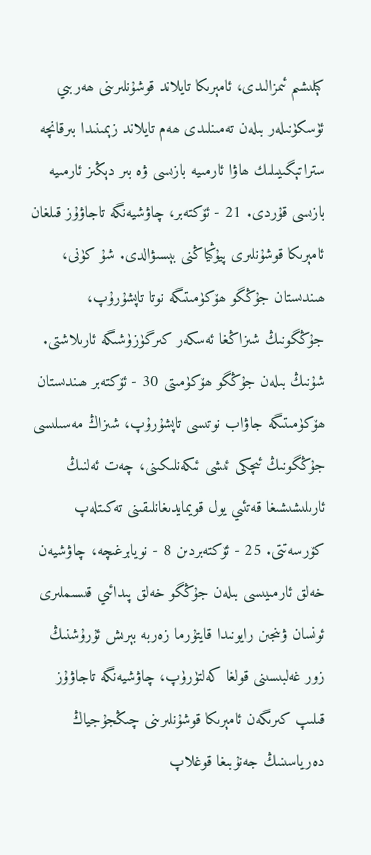كېلىشىم ئىمزالىدى، ئامېرىكا تايلاند قوشۇنلىرىنى ھەربىي ئۈسكۈنىلەر بىلەن تەمىنلىدى ھەم تايلاند زېمىنىدا بىرقانچە ستراتېگىيىلىك ھاۋا ئارمىيە بازىسى ۋە بىر دېڭىز ئارمىيە بازىسى قۇردى. 21 - ئۆكتەبر، چاۋشيەنگە تاجاۋۇز قىلغان ئامېرىكا قوشۇنلىرى پيۇڭياڭنى بېسىۋالدى. شۇ كۈنى، ھىندىستان جۇڭگو ھۆكۈمىتىگە نوتا تاپشۇرۇپ، جۇڭگونىڭ شىزاڭغا ئەسكەر كىرگۈزۈشىگە ئارىلاشتى. شۇنىڭ بىلەن جۇڭگو ھۆكۈمىتى 30 - ئۆكتەبر ھىندىستان ھۆكۈمىتىگە جاۋاب نوتىسى تاپشۇرۇپ، شىزاڭ مەسىلىسى جۇڭگونىڭ ئىچكى ئىشى ئىكەنلىكىنى، چەت ئەلنىڭ ئارىلىشىشىغا قەتئىي يول قويمايدىغانلىقىنى تەكىتلەپ كۆرسەتتى. 25 - ئۆكتەبردىن 8 - نويابرغىچە، چاۋشيەن خەلق ئارمىيىسى بىلەن جۇڭگو خەلق پىدائىي قىسىملىرى ئونسان ۋىنجىن رايونىدا قايتۇرما زەربە بېرىش ئۇرۇشنىڭ زور غەلبىسىنى قولغا كەلتۈرۈپ، چاۋشيەنگە تاجاۋۇز قىلىپ كىرىگەن ئامېرىكا قوشۇنلىرىنى چىڭجۇجياڭ دەرياسىنىڭ جەنۇبىغا قوغلاپ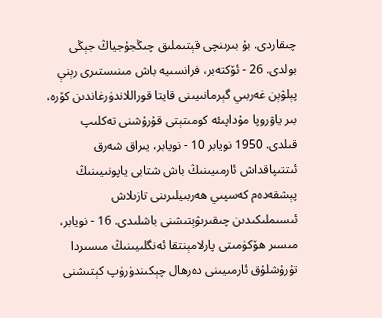چىقاردى. بۇ بىرىنچى قېتىملىق چىڭجۇجياڭ جېڭى بولدى. 26 - ئۆكتەبر، فرانسىيە باش مىنىستىرى رېنې پېلۋېن غەربىي گېرمانىيىنى قايتا قوراللاندۈرغاندىن كۆرە، بىر ياۋروپا مۇداپىئە كومىتېتى قۇرۇشنى تەكلىپ قىلدى. 1950 نويابر 10 - نويابر، يىراق شەرق ئىتتىپاقداش ئارمىيىنىڭ باش شتابى ياپونىيىنىڭ پېشقەدەم كەسپىي ھەربىيلىرىنى تازىلاش ئىسىملىكىدىن چىقىرىۋېتىشنى باشلىدى. 16 - نويابر، مىسىر ھۆكۈمىتى پارلامېنتقا ئەنگلىيىنىڭ مىسىردا تۇرۇشلۇق ئارمىيىنى دەرھال چېكىندۈرۈپ كېتىشنى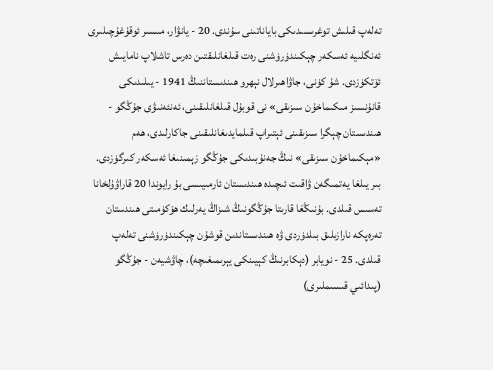تەلەپ قىلىش توغرىسىدىكى باياناتىنى سۇندى. 20 - يانۋار، مىسىر ئوقۇغۇچىلىرى ئەنگلىيە ئەسكەر چېكىندۈرۈشنى رەت قىلغانلىقتىن دەرس تاشلاپ نامايىش ئۆتكۈزدى. شۇ كۈنى، جاۋاھىرلال نېھرو ھىندىستاننىڭ 1941 - يىلىدىكى قانۇنسىز مىكىماخۇن سىزىقى» نى قوبۇل قىلغانلىقىنى، ئەنئەنىۋى جۇڭگو - ھىندىستان چېگرا سىزىقىنى ئېتىراپ قىلمايدىغانلىقىنى جاكارلىدى، ھەم «مېكىماخۇن سىزىقى» نىڭ جەنۇبىدىكى جۇڭگو زېمىنىغا ئەسكەر كىرگۈزدى. بىر يىلغا يەتمىگەن ۋاقىت ئىچىدە ھىندىستان ئارمىيىسى بۇ رايوندا 20 قاراۋۇلخانا تەسىس قىلدى. بۇنىڭغا قارىتا جۇڭگونىڭ شىزاڭ يەرلىك ھۆكۈمىتى ھىندستان تەرەپكە نارازىلىق بىلدۈردى ۋە ھىندىستاندىن قوشۇن چېكىندۈرۈشنى تەلەپ قىلدى. 25 - نويابر (دېكابرنىڭ كېيىنكى يېرىمىغىچە)، چاۋشيەن - جۇڭگو (پىدائىي قىسىملىرى)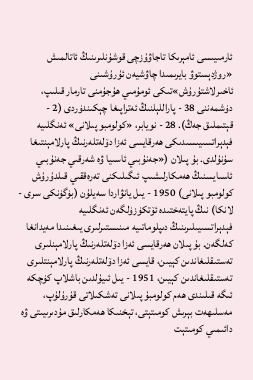ئارمىيىسى ئامېرىكا تاجاۋۇزچى قوشۇنلىرىنىڭ ئاتالمىش «روژدېستوۋ بايرىمىدا چاۋشيەن ئۇرۇشىنى ئاخىرلاشتۇرۇش»تىكى ئومۇمىي ھۇجۇمنى تارمار قىلىپ، دۈشمەننى 38 - پاراللېلنىڭ ئەتراپىغا چېكىندۈردى (2 - قېتىملىق جەڭ). 28 - نويابر، «كولومبو پىلانى» ئەنگلىيە فېدېراتسىيىسىدىكى ھەرقايسى ئەزا دۆلەتلەرنىڭ پارلامېنتىغا سۇنۇلدى. بۇ پىلان («جەنۇبىي ئاسىيا ۋە شەرقىي جەنۇبىي ئاسىايسنىڭ ھەمكارلىشىپ ئىگىلىكنى تەرەققىي قىلدۇرۇش كولومبو پىلانى) 1950 - يىل يانۋاردا سەيلۇن (بۈگۈنكى سرى - لانكا) نىڭ پايتەختىدە ئۆتكۈزۈلگەن ئەنگلىيە فېدېراتسىيىلىرىنىڭ دىپلوماتىيە مىنىستىرلىرى يىغىنىدا مەيدانغا كەلگەن. بۇ پىلان ھەرقايسى ئەزا دۆلەتلەرنىڭ پارلامېنلىرى تەستىقلىغاندىن كېيىن، قايسى ئەزا دۆلەتلەرنىڭ پارلامېنتلىرى تەستىقلىغاندىن كېيىن، 1951 - يىل ئىيۇلدىن باشلاپ كۈچكە ئىگە قىلىندى ھەم كولومبۇ پىلانى تەشكىلاتى قۇرۇلۇپ، مەسلىھەت بېرىش كومىتېتى، تېخنىكا ھەمكارلىق مۇدىرىيىتى ۋە دائىمىي كومىتېت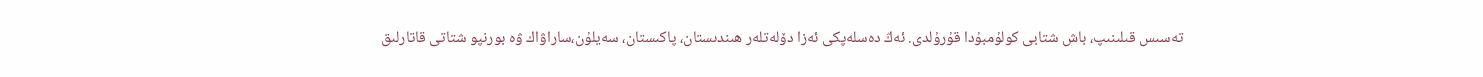تەسىس قىلىنىپ، باش شتابى كولۇمبۇدا قۇرۇلدى. ئەڭ دەسلەپكى ئەزا دۆلەتلەر ھىندىستان، پاكىستان، سەيلۇن،ساراۋاك ۋە بورنپو شتاتى قاتارلىق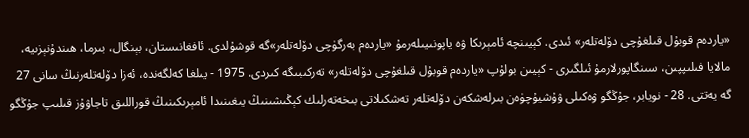«ياردەم قوبۇل قىلغۇچى دۆلەتلەر» ئىدى. كېيىنچە ئامېرىكا ۋە ياپونىيىلەرمۇ «ياردەم بەرگۈچى دۆلەتلەر»گە قوشۇلدى. ئافغانىستان، بېنگال، بىرما، ھىندۇنېزىيە، مالايا فىلىپپىن، سىنگاپورلارمۇ ئىلگىرى - كېيىن بولۇپ «ياردەم قوبۇل قىلغۇچى دۆلەتلەر» تەركىبىگە كىردى. 1975 - يىلغا كەلگەندە، ئەزا دۆلەتلەرنىڭ سانى 27 گە يەتتى. 28 - نويابر، جۇڭگو ۋەكىلى ۋۇشيۇچۈەن بىرلەشكەن دۆلەتلەر تەشكىلاتى بىخەتەرلىك كېڭىشىنىڭ يىغىنىدا ئامېرىكىنىڭ قوراللىق تاجاۋۇز قىلىپ جۇڭگو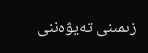زىمىنى تەيۋەننى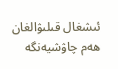ئىشغال قىلىۋالغان ھەم چاۋشيەنگە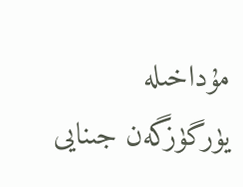مۇداخىلە يۈرگۈزگەن جىنايى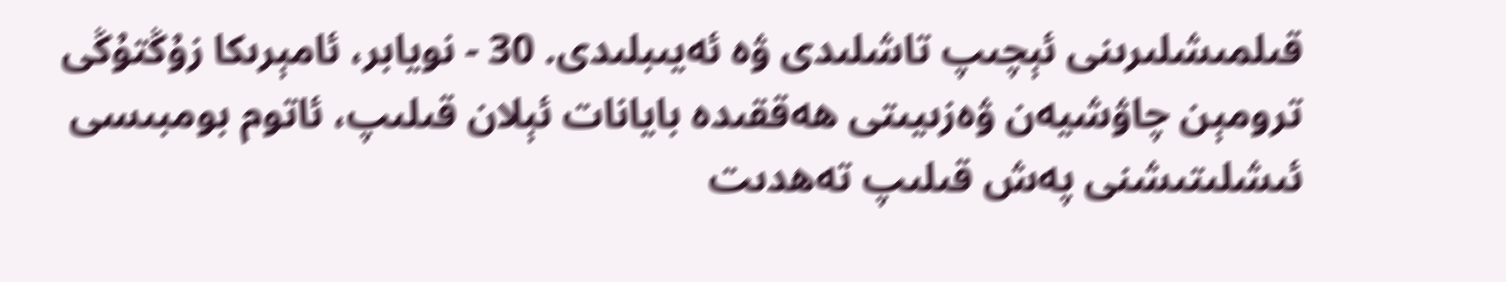قىلمىشلىرىنى ئېچىپ تاشلىدى ۋە ئەيىبلىدى. 30 - نويابر، ئامېرىكا زۇڭتۇڭى ترومېن چاۋشيەن ۋەزىيىتى ھەققىدە بايانات ئېلان قىلىپ، ئاتوم بومبىسى ئىشلىتىشنى پەش قىلىپ تەھدىت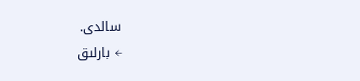سالدى.
← بارلىق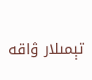تېمىلار ۋاقە